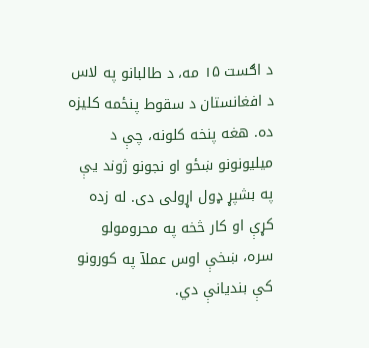د اګست ۱۵ مه، د طالبانو په لاس د افغانستان د سقوط پنځمه کلیزه ده. هغه پنخه کلونه، چې د میلیونونو ښځو او نجونو ژوند یې په بشپړ ډول اړولی دی. له زده کړې او کار څخه په محرومولو سره، ښخې اوس عملآ په کورونو کې بندیانې دي.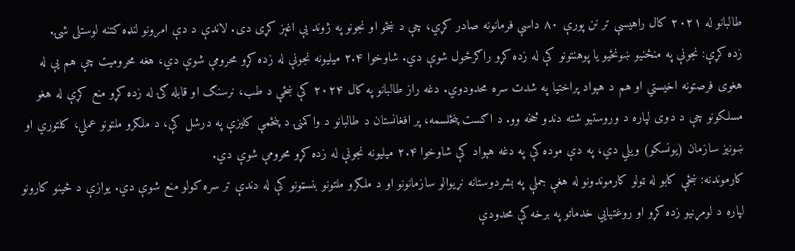طالبانو له ۲۰۲۱ کال راهیسې تر نن پورې ۸۰ داسې فرمانونه صادر کړي، چې د ښځو او نجونو په ژوند یې اغېز کړی دی. لاندې د دې امرونو لنډه کتنه لوستلی شۍ.
زده کړې: نجونې په منځنیو ښونځیو یا پوهنتونو کې له زده کړو راګرځول شوې دي. شاوخوا ۲.۴ میلیونه نجونې له زده کړو محرومې شوې دي، هغه محرومیت چې هم یې له هغوی فرصتونه اخیستي او هم د هېواد پراختیا په شدت سره محدودوي. دغه راز طالبانو په کال ۲۰۲۴ کې ښځې د طب، نرسنګ او قابله ګۍ له زده کړو منع کړې له هغو مسلکونو چې د دوی لپاره د وروستیو شته دندو څخه وو. د اګست پنځلسمه، پر افغانستان د طالبانو د واکمنۍ د پنځمې کلیزې په درشل کې، د ملګرو ملتونو عملي، کلتوري او ښونیز سازمان (یونسکو) ویلي دي، په دې موده کې په دغه هېواد کې شاوخوا ۲.۴ میلیونه نجونې له زده کړو محرومې شوې دي.
کارموندنه: ښځې کابو له ټولو کارموندونو له هغې جملې په بشردوستانه نړیوالو سازمانونو او د ملګرو ملتونو بنسټونو کې له دندې تر سره کولو منع شوې دي. یوازې د ځینو کارونو لپاره د لومړنیو زده کړو او روغتیايي خدماتو په برخه کې محدودې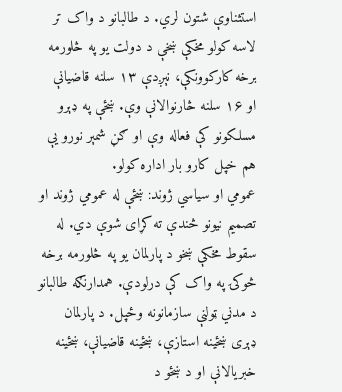استثناوې شتون لري. د طالبانو د واک تر لاسه کولو مخکې ښخې د دولت یو په څلورمه برخه کارکوونکې، نېږدې ۱۳ سلنه قاضیانې او ۱۶ سلنه څارنوالانې وې. ښځې په ډېرو مسلکونو کې فعاله وې او ګڼ شمېر نورو یې هم خپل کارو بار اداره کولو.
عمومي او سیاسي ژوند: ښځې له عمومي ژوند او تصمیم نیونو څندې ته کړای شوې دي. له سقوط مخکې ښخو د پارلمان یو په څلورمه برخه څوکۍ په واک کې درلودې. همدارنګه طالبانو د مدني ټولنې سازمانونه وځپل. د پارلمان ډېری ښځینه استازې، ښځینه قاضیانې، ښځینه خبریالانې او د ښځو د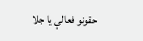حقونو فعالې یا جلا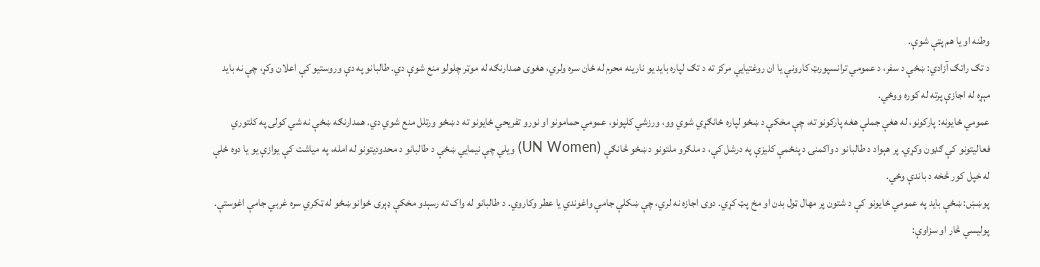وطنه او یا هم پټې شوې.
د تګ راتګ آزادي: ښځې د سفر، د عمومي ترانسپورټ کارونې یا ان روغتیايي مرکز ته د تګ لپاره باید یو نارینه محرم له ځان سره ولري، هغوی همدارنګه له موټر چلولو منع شوې دي. طالبانو په دې وروستیو کې اعلان وکړ، چې نه باید مېړه له اجازې پرته له کوره ووځي.
عمومي ځایونه: پارکونو، له هغې جملې هغه پارکونو ته، چې مخکې د ښځو لپاره ځانګړي شوي وو، ورزشي کلپونو، عمومي حمامونو او نورو تفریحي ځایونو ته د ښځو ورتلل منع شوي دي. همدارنګه ښځې نه شي کولی په کلتوري فعالیتونو کې ګډون وکړي. پر هېواد د طالبانو د واکمنۍ د پنځمې کلیزې په درشل کې، د ملګرو ملتونو د ښځو څانګې (UN Women) ویلي چې نیمايي ښځې د طالبانو د محدودیتونو له امله، په میاشت کې یوازې یو یا دوه ځلې له خپل کور څخه د باندې وځي.
پوښښ: ښځې باید په عمومي ځایونو کې د شتون پر مهال ټول بدن او مخ پټ کړي. دوی اجازه نه لري، چې ښکلې جامې واغوندي یا عطر وکاروي. د طالبانو له واک ته رسېدو مخکې ډېری ځوانو ښځو له ټکري سره غربي جامې اغوستې.
پولیسي څار او سزاوې: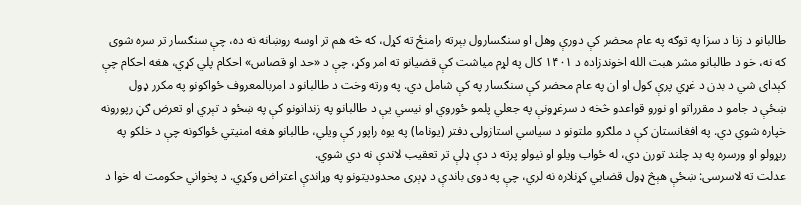طالبانو د زنا د سزا په توګه په عام محضر کې دورې وهل او سنګسارول بېرته رامنځ ته کړل، که څه هم تر اوسه روښانه نه ده، چې سنګسار تر سره شوی که نه، خو د طالبانو مشر هبت الله اخوندزاده د ۱۴۰۱ کال په لړم میاشت کې قضیانو ته امر وکړ، چې د «حد او قصاس» احکام پلي کړي، هغه احکام چې کېدای شي د بدن د غړي پرې کول او ان په عام محضر کې سنګسار په کې شامل دي. په ورته وخت د طالبانو د امربالمعروف ځواکونو په مکرر ډول ښځې د جامو د مقرراتو او نورو قواعدو څخه د سرغړونې په جعلي پلمو ځوروي او نیسي یې د طالبانو په زندانونو کې په ښځو د تېري او تعرض ګڼ رپورونه خپاره شوي دي. په افغانستان کې د ملګرو ملتونو د سیاسي استازولۍ دفتر (یوناما) په یوه راپور کې ویلي، طالبانو هغه امنیتي ځواکونه چې د خلکو په ربړولو او ورسره په بد چلند تورن دي، له ځواب ویلو او نیولو پرته د دې ډلې تر تعقیب لاندې نه دي شوي.
عدلت ته لاسرسی: ښځې هېڅ ډول قضايي کړنلاره نه لري، چې په دوی باندې د ډېری محدودیتونو په وړاندې اعتراض وکړي. د پخواني حکومت له خوا د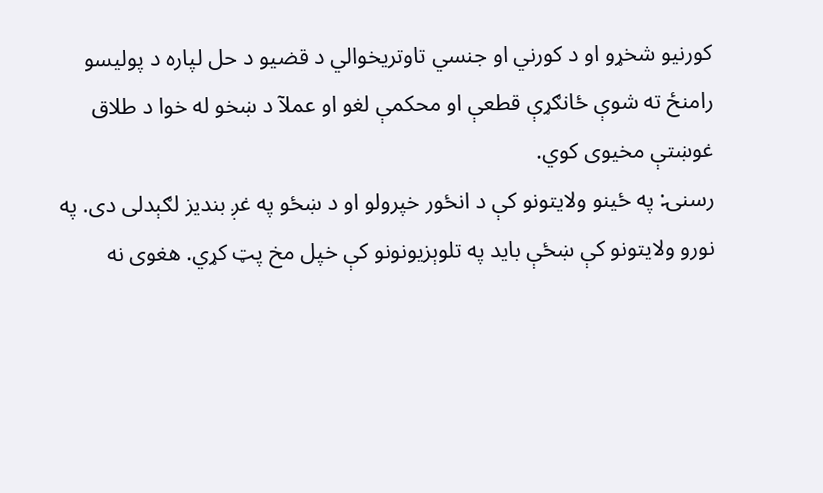کورنیو شخړو او د کورني او جنسي تاوتریخوالي د قضیو د حل لپاره د پولیسو رامنځ ته شوې ځانګړې قطعې او محکمې لغو او عملآ د ښخو له خوا د طلاق غوښتې مخیوی کوي.
رسنۍ: په ځینو ولایتونو کې د انځور خپرولو او د ښځو په غږ بندیز لګېدلی دی. په نورو ولایتونو کې ښځې باید په تلوېزیونونو کې خپل مخ پټ کړي. هغوی نه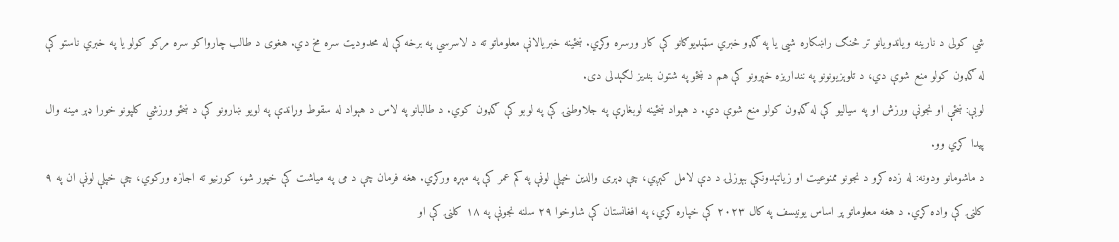شي کولی د نارینه ویاندویانو تر څنګ راښکاره شيی یا په ګډو خبري سټېډیوګانو کې کار ورسره وکړي. ښځینه خبریالانې معلوماتو ته د لاسرسي په برخه کې له محدودیت سره مخ دي. هغوی د طالب چارواکو سره مرکو کولو یا په خبري ناستو کې له ګډون کولو منع شوې دي، د تلوېزیونونو په ننداریزه خپرونو کې هم د ښځو په شتون بندیز لګېدلی دی.
لوبې: ښځې او نجونې ورزش او په سیالیو کې له ګډون کولو منع شوې دي. د هېواد ښځینه لوبغاړې په جلاوطنۍ کې په لوبو کې ګډون کوي. د طالبانو په لاس د هېواد له سقوط وړاندې په لویو ښارونو کې د ښځو ورزشي کلپونو خورا ډېر مینه وال پیدا کړي وو.
د ماشومانو ودونه: له زده کړو د نجونو ممنوعیت او زیاتېدونکې بېوزلۍ د دې لامل کېږي، چې ډېری والدین خپلې لوڼې په کم عمر کې په مېړه ورکړي. هغه فرمان چې د می په میاشت کې خپور شو، کورنیو ته اجازه ورکوي، چې خپلې لوڼې ان په ۹ کلنۍ کې واده کړي. د هغه معلوماتو پر اساس یونیسف په کال ۲۰۲۳ کې خپاره کړي، په افغانستان کې شاوخوا ۲۹ سلنه نجونې په ۱۸ کلنۍ کې او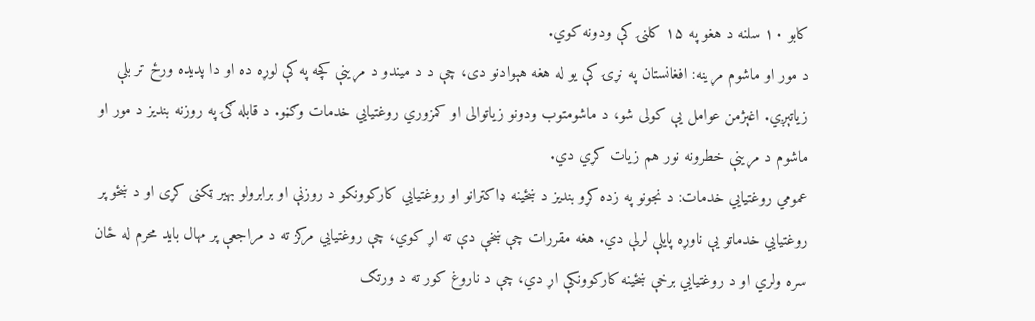کابو ۱۰ سلنه د هغو په ۱۵ کلنۍ کې ودونه کوي.
د مور او ماشوم مړینه: افغانستان په نړۍ کې یو له هغه هېوادنو دی، چې د د میندو د مړینې کچه په کې لوړه ده او دا پدیده ورځ تر بلې زیاتېږي. اغېژمن عوامل یې کولی شو، د ماشومتوب ودونو زیاتوالی او کمزوري روغتیايي خدمات وګڼو. د قابله ګۍ په روزنه بندیز د مور او ماشوم د مړینې خطرونه نور هم زیات کړي دي.
عمومي روغتیايي خدمات: د نجونو په زده کړو بندیز د ښځینه ډاکترانو او روغتیايي کارکوونکو د روزنې او برابرولو بهیر ټکنی کړی او د ښځو پر روغتیايي خدماتو یې ناوړه پایلې لرلې دي. هغه مقررات چې ښخې دې ته اړ کوي، چې روغتیايي مرکز ته د مراجعې پر مهال باید محرم له ځان سره ولري او د روغتیايي برخې ښځینه کارکوونکې اړ دي، چې د ناروغ کور ته د ورتګ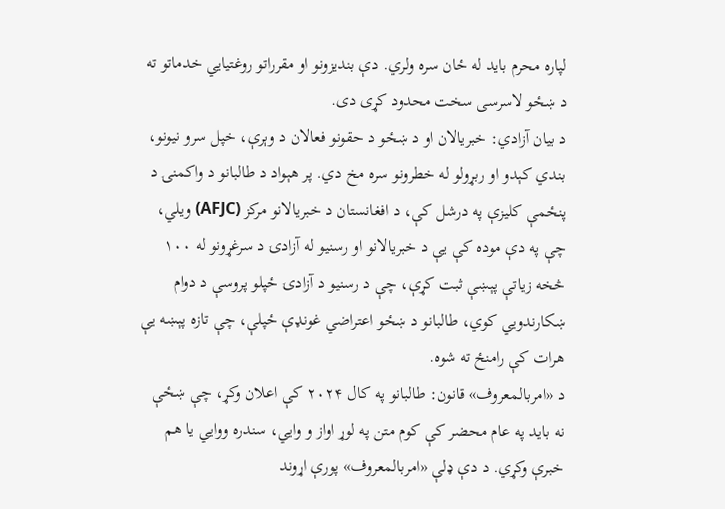لپاره محرم باید له ځان سره ولري. دې بندیزونو او مقرراتو روغتیايي خدماتو ته د ښځو لاسرسی سخت محدود کړی دی.
د بیان آزادي: خبریالان او د ښځو د حقونو فعالان د وېرې، خپل سرو نیونو، بندي کېدو او ربړولو له خطرونو سره مخ دي. پر هېواد د طالبانو د واکمنۍ د پنځمې کلیزې په درشل کې، د افغانستان د خبریالانو مرکز (AFJC) ویلي، چې په دې موده کې یې د خبریالانو او رسنیو له آزادۍ د سرغړونو له ۱۰۰ څخه زیاتې پېښې ثبت کړې، چې د رسنیو د آزادۍ ځپلو پروسې د دوام ښکارندويي کوي، طالبانو د ښځو اعتراضي غونډې ځپلې، چې تازه پېښه یې هرات کې رامنځ ته شوه.
د «امربالمعروف» قانون: طالبانو په کال ۲۰۲۴ کې اعلان وکړ، چې ښځې نه باید په عام محضر کې کوم متن په لوړ اواز و وايي، سندره ووايي یا هم خبرې وکړي. د دې ډلې «امربالمعروف» پورې اړوند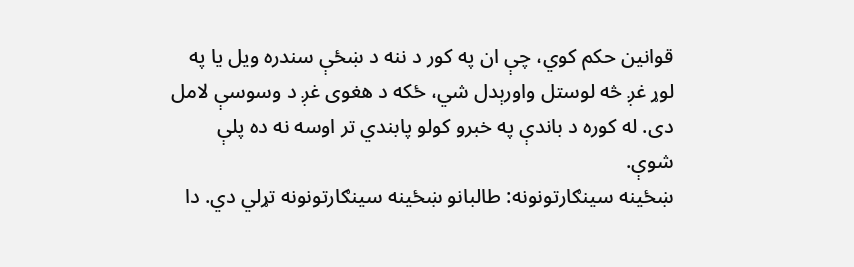قوانین حکم کوي، چې ان په کور د ننه د ښځې سندره ویل یا په لوړ غږ څه لوستل واورېدل شي، ځکه د هغوی غږ د وسوسې لامل دی. له کوره د باندې په خبرو کولو پابندي تر اوسه نه ده پلې شوې.
ښځینه سینګارتونونه: طالبانو ښځینه سینګارتونونه تړلي دي. دا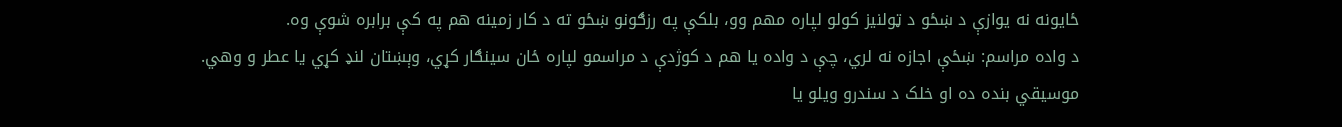ځایونه نه یوازې د ښځو د ټولنیز کولو لپاره مهم وو، بلکې په رزګونو ښځو ته د کار زمینه هم په کې برابره شوې وه.
د واده مراسم: ښځې اجازه نه لري، چې د واده یا هم د کوژدې د مراسمو لپاره ځان سینګار کړي، وېښتان لنډ کړي یا عطر و وهي. موسیقي بنده ده او خلک د سندرو ویلو یا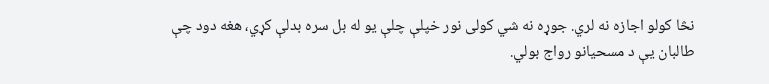نڅا کولو اجازه نه لري. جوړه نه شي کولی نور خپلې چلې یو له بل سره بدلې کړي، هغه دود چې طالبان یې د مسحیانو رواج بولي.